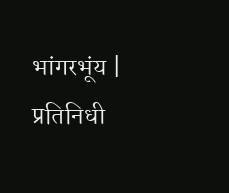भांगरभूंय | प्रतिनिधी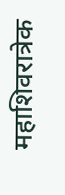महाशिवरात्रेक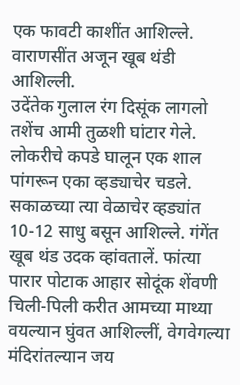एक फावटी काशींत आशिल्ले. वाराणसींत अजून खूब थंडी आशिल्ली.
उदेंतेक गुलाल रंग दिसूंक लागलो तशेंच आमी तुळशी घांटार गेले. लोकरीचे कपडे घालून एक शाल पांगरून एका व्हड्याचेर चडले. सकाळच्या त्या वेळाचेर व्हड्यांत 10-12 साधु बसून आशिल्ले. गंगेंत खूब थंड उदक व्हांवतालें. फांत्या पारार पोटाक आहार सोदूंक शेंवणी चिली-पिली करीत आमच्या माथ्या वयल्यान घुंवत आशिल्लीं, वेगवेगल्या मंदिरांतल्यान जय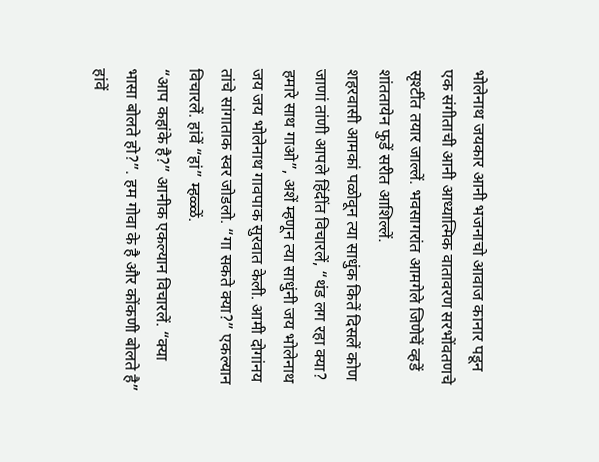भोलेनाथ जयकार आनी भजनाचो आवाज कानार पडून एक संगीताची आनी आध्यात्मिक वातावरण सरभोंवतणचे सृश्टींत तयार जाल्लें. भवसागरांत आमगेले जिणेचें व्हडें शांततायेन फुडें सरीत आशिल्लें.
शहरवासी आमकां पळोवून त्या साधुंक कितें दिसलें कोण जाणां तांणी आपले हिंदींत विचारलें, “थंड लग रहा क्या? हमारे साथ गाओ”, अशें म्हणून त्या साधुंनी जय भोलेनाथ जय जय भोलेनाथ गावपाक सुरवात केली. आमी दोगांनय तांचे सांगाताक स्वर जोडलो. “गा सकते क्या?” एकल्यान विचारलें. हांवें “हां” म्हळ्ळें.
“आप कहांके है?” आनीक एकल्यान विचारलें. “क्या भासा बोलते हो?”. हम गोवा के है और कोंकणी बोलते है” हांवें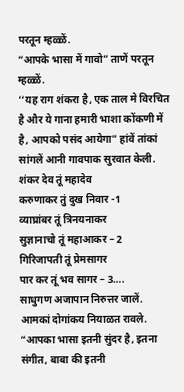परतून म्हळ्ळें.
“आपके भासा में गावो” ताणें परतून म्हळ्ळें.
‘‘यह राग शंकरा है, एक ताल मे विरचित है और ये गाना हमारी भाशा कोंकणी में है, आपको पसंद आयेगा” हांवें तांकां सांगलें आनी गावपाक सुरवात केली.
शंकर देव तूं महादेव
करुणाकर तुं दुख निवार -1
व्याघ्रांबर तूं त्रिनयनाकर
सुज्ञानाचो तूं महाआकर – 2
गिरिजापती तूं प्रेमसागर
पार कर तूं भव सागर – 3….
साधुगण अजापान निरुत्तर जालें. आमकां दोगांकय नियाळत रावले. “आपका भासा इतनी सुंदर है, इतना संगीत, बाबा की इतनी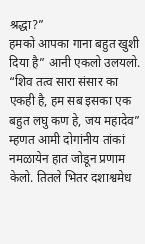श्रद्धा?”
हमको आपका गाना बहुत खुशी दिया है” आनी एकलो उलयलो.
“शिव तत्व सारा संसार का एकही है, हम सब इसका एक बहुत लघु कण हे, जय महादेव” म्हणत आमी दोगांनीय तांकां नमळायेन हात जोडून प्रणाम केलो. तितले भितर दशाश्वमेध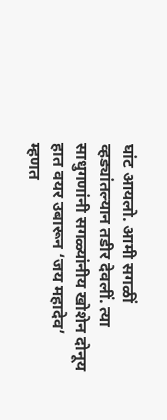घांट आयलो. आमी सगळीं व्हड्यांतल्यान तडीर देवलीं. त्या साधुगणांनी सगळ्यांनीय खोशेन दोनूय हात वयर उबारून ‘जय महादेव’ म्हणत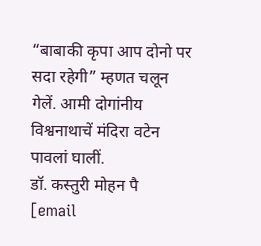“बाबाकी कृपा आप दोनो पर सदा रहेगी” म्हणत चलून गेलें. आमी दोगांनीय विश्वनाथाचें मंदिरा वटेन पावलां घालीं.
डॉ. कस्तुरी मोहन पै
[email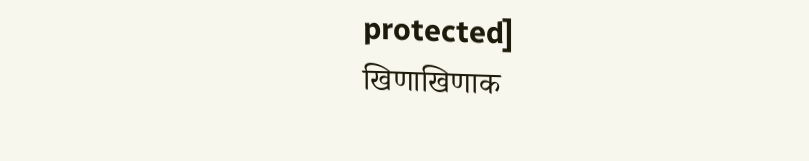protected]
खिणाखिणाक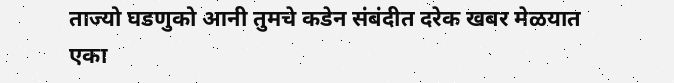ताज्यो घडणुको आनी तुमचे कडेन संबंदीत दरेक खबर मेळयात एका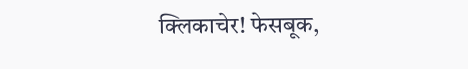क्लिकाचेर! फेसबूक,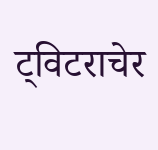ट्विटराचेर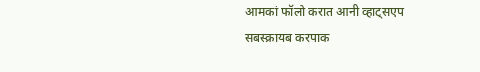आमकां फॉलो करात आनी व्हाट्सएप सबस्क्रायब करपाक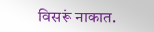विसरूं नाकात.